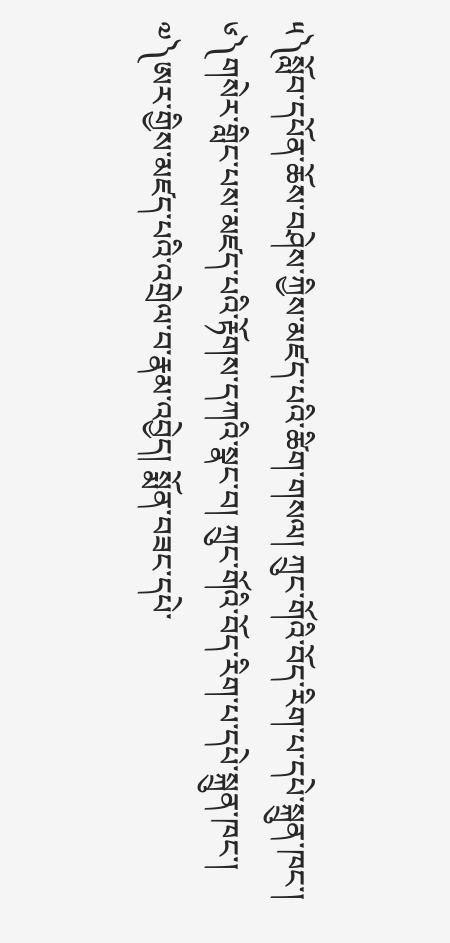༥༽སློབ་དཔོན་ཆོས་བཤེས་ཀྱིས་མཛད་པའི་ཚིག་གསལ། ཀྲུང་གོའི་བོད་རིག་པ་དཔེ་སྐྲུན་ཁང་།
༦༽གསེར་གླིང་པས་མཛད་པའི་རྟོགས་དཀའི་སྣང་བ། ཀྲུང་གོའི་བོད་རིག་པ་དཔེ་སྐྲུན་ཁང་།
༧༽ཨར་གྱིས་མཛད་པའི་འགྲེལ་བ་རྣམ་འབྱེད། སྨོན་བཟང་དཔེ་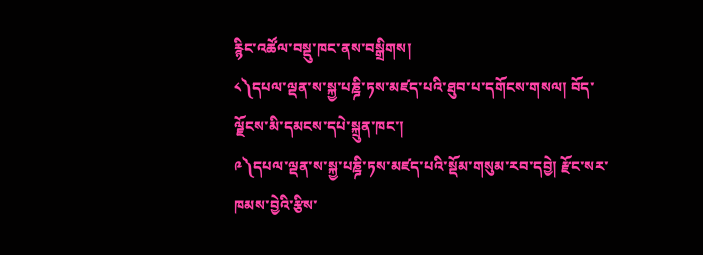རྙིང་འཚོལ་བསྡུ་ཁང་ནས་བསྒྲིགས།
༨༽དཔལ་ལྡན་ས་སྐྱ་པཎྜི་ཏས་མཛད་པའི་ཐུབ་པ་དགོངས་གསལ། བོད་ལྗོངས་མི་དམངས་དཔེ་སྐྲུན་ཁང་།
༩༽དཔལ་ལྡན་ས་སྐྱ་པཎྜི་ཏས་མཛད་པའི་སྡོམ་གསུམ་རབ་དབྱེ། རྫོང་སར་ཁམས་བྱེའི་རྩིས་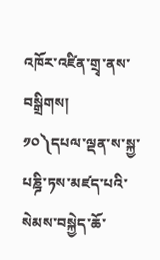འཁོར་འཛིན་གྲྭ་ནས་བསྒྲིགས།
༡༠༽དཔལ་ལྡན་ས་སྐྱ་པཎྜི་ཏས་མཛད་པའི་སེམས་བསྐྱེད་ཆོ་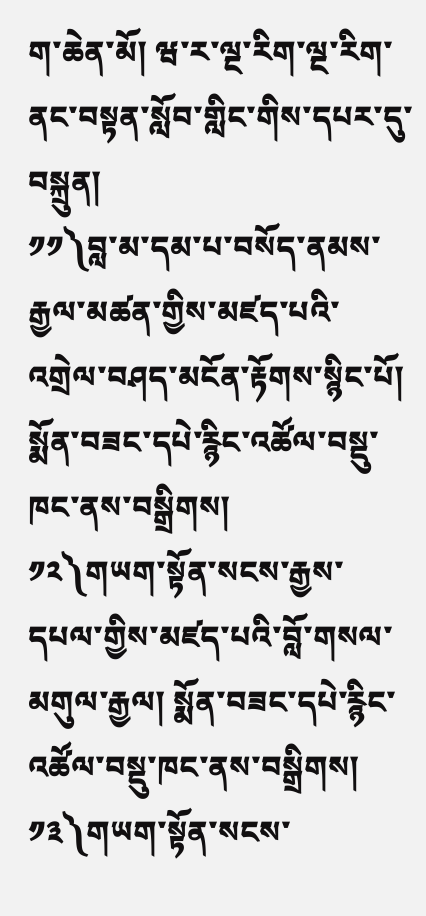ག་ཆེན་མོ། ཝ་ར་ལྔ་རིག་ལྔ་རིག་ནང་བསྟན་སློབ་གླིང་གིས་དཔར་དུ་བསྐྲུན།
༡༡༽བླ་མ་དམ་པ་བསོད་ནམས་རྒྱལ་མཚན་གྱིས་མཛད་པའི་འགྲེལ་བཤད་མངོན་རྟོགས་སྙིང་པོ། སྨོན་བཟང་དཔེ་རྙིང་འཚོལ་བསྡུ་ཁང་ནས་བསྒྲིགས།
༡༢༽གཡག་སྟོན་སངས་རྒྱས་དཔལ་གྱིས་མཛད་པའི་བློ་གསལ་མགུལ་རྒྱལ། སྨོན་བཟང་དཔེ་རྙིང་འཚོལ་བསྡུ་ཁང་ནས་བསྒྲིགས།
༡༣༽གཡག་སྟོན་སངས་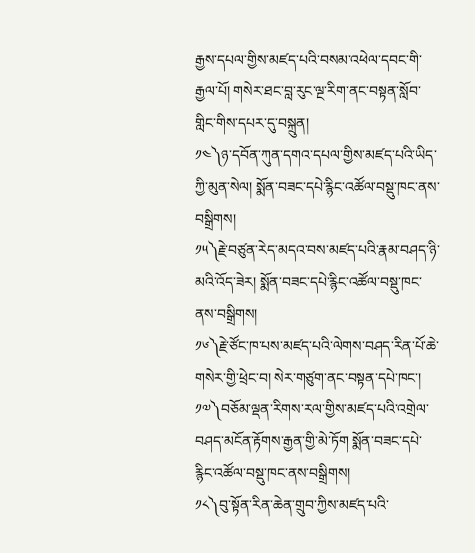རྒྱས་དཔལ་གྱིས་མཛད་པའི་བསམ་འཕེལ་དབང་གི་རྒྱལ་པོ། གསེར་ཐང་བླ་རུང་ལྔ་རིག་ནང་བསྟན་སློབ་གླིང་གིས་དཔར་དུ་བསྐྲུན།
༡༤༽ཉ་དབོན་ཀུན་དགའ་དཔལ་གྱིས་མཛད་པའི་ཡིད་ཀྱི་མུན་སེལ། སྨོན་བཟང་དཔེ་རྙིང་འཚོལ་བསྡུ་ཁང་ནས་བསྒྲིགས།
༡༥༽རྗེ་བཙུན་རེད་མདའ་བས་མཛད་པའི་རྣམ་བཤད་ཉི་མའི་འོད་ཟེར། སྨོན་བཟང་དཔེ་རྙིང་འཚོལ་བསྡུ་ཁང་ནས་བསྒྲིགས།
༡༦༽རྗེ་ཙོང་ཁ་པས་མཛད་པའི་ལེགས་བཤད་རིན་པོ་ཆེ་གསེར་གྱི་ཕྲེང་བ། སེར་གཙུག་ནང་བསྟན་དཔེ་ཁང་།
༡༧༽བཅོམ་ལྡན་རིགས་རལ་གྱིས་མཛད་པའི་འགྲེལ་བཤད་མངོན་རྟོགས་རྒྱན་གྱི་མེ་ཏོག སྨོན་བཟང་དཔེ་རྙིང་འཚོལ་བསྡུ་ཁང་ནས་བསྒྲིགས།
༡༨༽བུ་སྟོན་རིན་ཆེན་གྲུབ་ཀྱིས་མཛད་པའི་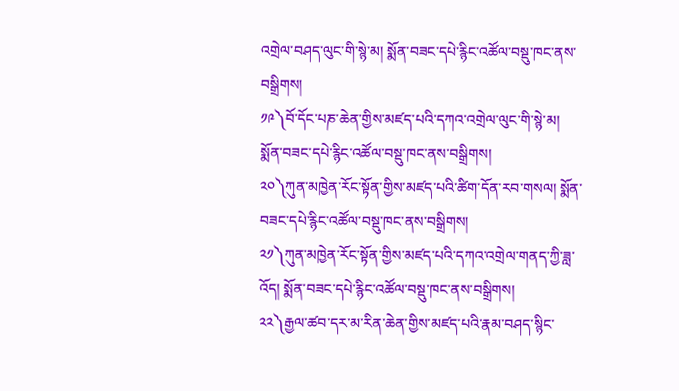འགྲེལ་བཤད་ལུང་གི་སྙེ་མ། སྨོན་བཟང་དཔེ་རྙིང་འཚོལ་བསྡུ་ཁང་ནས་བསྒྲིགས།
༡༩༽བོ་དོང་པཎ་ཆེན་གྱིས་མཛད་པའི་དཀའ་འགྲེལ་ལུང་གི་སྙེ་མ། སྨོན་བཟང་དཔེ་རྙིང་འཚོལ་བསྡུ་ཁང་ནས་བསྒྲིགས།
༢༠༽ཀུན་མཁྱེན་རོང་སྟོན་གྱིས་མཛད་པའི་ཚིག་དོན་རབ་གསལ། སྨོན་བཟང་དཔེ་རྙིང་འཚོལ་བསྡུ་ཁང་ནས་བསྒྲིགས།
༢༡༽ཀུན་མཁྱེན་རོང་སྟོན་གྱིས་མཛད་པའི་དཀའ་འགྲེལ་གནད་ཀྱི་ཟླ་འོད། སྨོན་བཟང་དཔེ་རྙིང་འཚོལ་བསྡུ་ཁང་ནས་བསྒྲིགས།
༢༢༽རྒྱལ་ཚབ་དར་མ་རིན་ཆེན་གྱིས་མཛད་པའི་རྣམ་བཤད་སྙིང་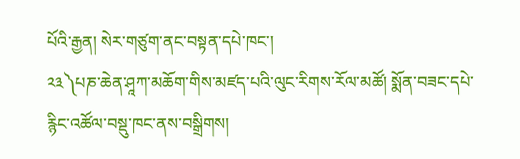པོའི་རྒྱན། སེར་གཙུག་ནང་བསྟན་དཔེ་ཁང་།
༢༣༽པཎ་ཆེན་ཤཱཀ་མཆོག་གིས་མཛད་པའི་ལུང་རིགས་རོལ་མཚོ། སྨོན་བཟང་དཔེ་རྙིང་འཚོལ་བསྡུ་ཁང་ནས་བསྒྲིགས།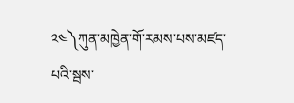༢༤༽ཀུན་མཁྱེན་གོ་རམས་པས་མཛད་པའི་སྦས་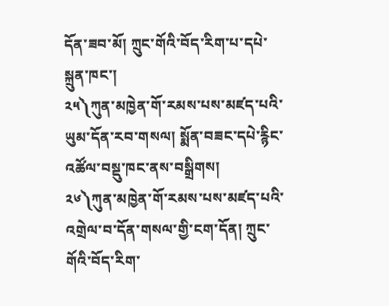དོན་ཟབ་མོ། ཀྲུང་གོའི་བོད་རིག་པ་དཔེ་སྐྲུན་ཁང་།
༢༥༽ཀུན་མཁྱེན་གོ་རམས་པས་མཛད་པའི་ཡུམ་དོན་རབ་གསལ། སྨོན་བཟང་དཔེ་རྙིང་འཚོལ་བསྡུ་ཁང་ནས་བསྒྲིགས།
༢༦༽ཀུན་མཁྱེན་གོ་རམས་པས་མཛད་པའི་འགྲེལ་བ་དོན་གསལ་གྱི་ངག་དོན། ཀྲུང་གོའི་བོད་རིག་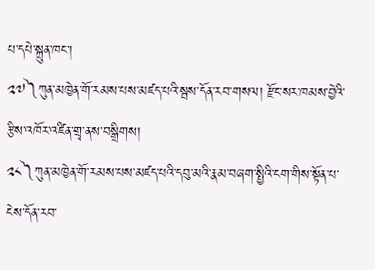པ་དཔེ་སྐྲུན་ཁང་།
༢༧༽ཀུན་མཁྱེན་གོ་རམས་པས་མཛད་པའི་སྦས་དོན་རབ་གསལ། རྫོང་སར་ཁམས་བྱེའི་རྩིས་འཁོར་འཛིན་གྲྭ་ནས་བསྒྲིགས།
༢༨༽ཀུན་མཁྱེན་གོ་རམས་པས་མཛད་པའི་དབུ་མའི་རྣམ་བཞག་སྤྱིའི་ངག་གིས་སྟོན་པ་ངེས་དོན་རབ་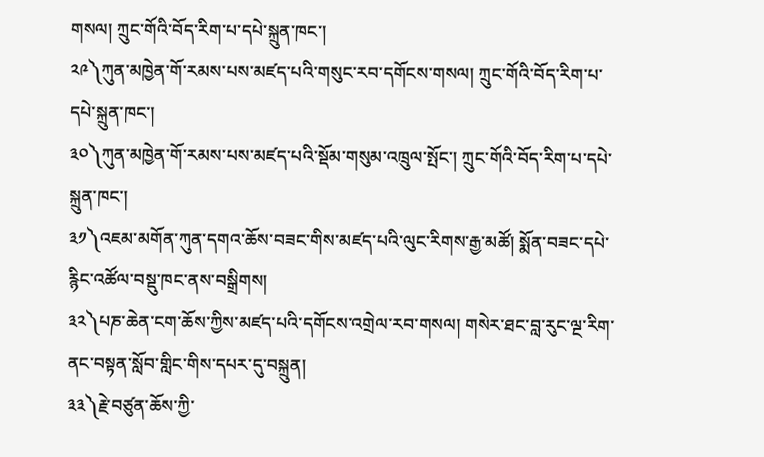གསལ། ཀྲུང་གོའི་བོད་རིག་པ་དཔེ་སྐྲུན་ཁང་།
༢༩༽ཀུན་མཁྱེན་གོ་རམས་པས་མཛད་པའི་གསུང་རབ་དགོངས་གསལ། ཀྲུང་གོའི་བོད་རིག་པ་དཔེ་སྐྲུན་ཁང་།
༣༠༽ཀུན་མཁྱེན་གོ་རམས་པས་མཛད་པའི་སྡོམ་གསུམ་འཁྲུལ་སྤོང་། ཀྲུང་གོའི་བོད་རིག་པ་དཔེ་སྐྲུན་ཁང་།
༣༡༽འཇམ་མགོན་ཀུན་དགའ་ཆོས་བཟང་གིས་མཛད་པའི་ལུང་རིགས་རྒྱ་མཚོ། སྨོན་བཟང་དཔེ་རྙིང་འཚོལ་བསྡུ་ཁང་ནས་བསྒྲིགས།
༣༢༽པཎ་ཆེན་ངག་ཆོས་ཀྱིས་མཛད་པའི་དགོངས་འགྲེལ་རབ་གསལ། གསེར་ཐང་བླ་རུང་ལྔ་རིག་ནང་བསྟན་སློབ་གླིང་གིས་དཔར་དུ་བསྐྲུན།
༣༣༽རྗེ་བཙུན་ཆོས་ཀྱི་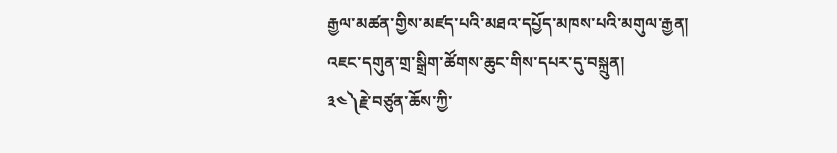རྒྱལ་མཚན་གྱིས་མཛད་པའི་མཐའ་དཔྱོད་མཁས་པའི་མགུལ་རྒྱན། འཇང་དགུན་གྲ་སྒྲིག་ཚོགས་ཆུང་གིས་དཔར་དུ་བསྐྲུན།
༣༤༽རྗེ་བཙུན་ཆོས་ཀྱི་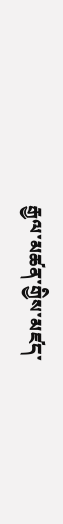རྒྱལ་མཚན་གྱིས་མཛད་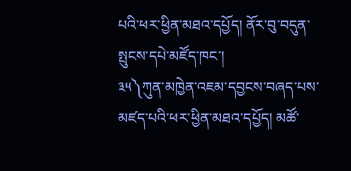པའི་ཕར་ཕྱིན་མཐའ་དཔྱོད། ནོར་བུ་བདུན་སྤུངས་དཔེ་མཛོད་ཁང་།
༣༥༽ཀུན་མཁྱེན་འཇམ་དབྱངས་བཞད་པས་མཛད་པའི་ཕར་ཕྱིན་མཐའ་དཔྱོད། མཚོ་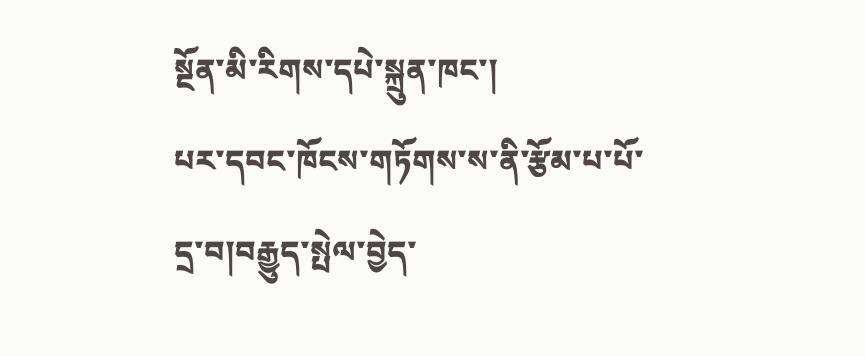སྔོན་མི་རིགས་དཔེ་སྐྲུན་ཁང་།
པར་དབང་ཁོངས་གཏོགས་ས་ནི་རྩོམ་པ་པོ་དྲ་བ།བརྒྱུད་སྤེལ་བྱེད་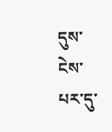དུས་ངེས་པར་དུ་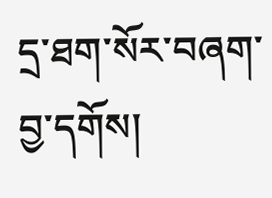དྲ་ཐག་སོར་བཞག་བྱ་དགོས།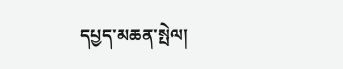དཔྱད་མཆན་སྤེལ།